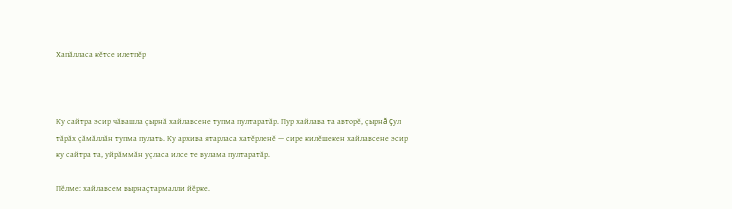Хапăлласа кĕтсе илетпĕр



Ку сайтра эсир чăвашла çырнă хайлавсене тупма пултаратăр. Пур хайлава та авторĕ, çырнă çул тăрăх çăмăллăн тупма пулать. Ку архива ятарласа хатĕрленĕ — сире килĕшекен хайлавсене эсир ку сайтра та, уйрăммăн уçласа илсе те вулама пултаратăр.

Пӗлме: хайлавсем вырнаҫтармалли йӗрке.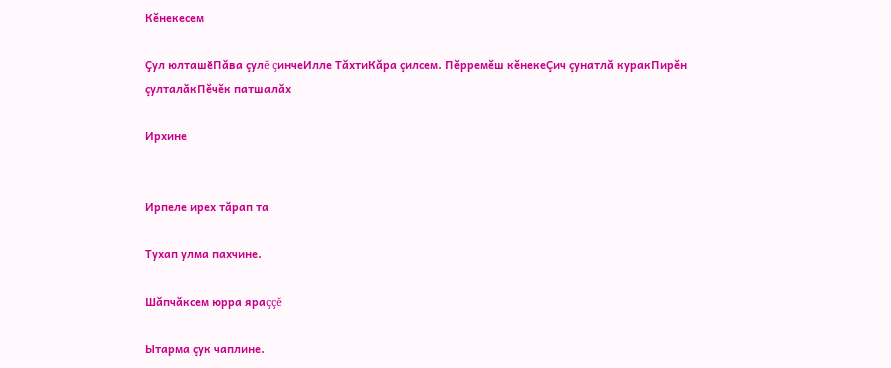Кĕнекесем

Ҫул юлташӗПăва çулĕ çинчеИлле ТăхтиКăра çилсем. Пĕрремĕш кĕнекеÇич çунатлă куракПирĕн çулталăкПĕчĕк патшалăх

Ирхине


Ирпеле ирех тăрап та

Тухап улма пахчине.

Шăпчăксем юрра яраççĕ

Ытарма çук чаплине.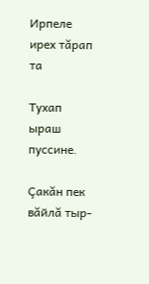Ирпеле ирех тăрап та

Тухап ыраш пуссине.

Çакăн пек вăйлă тыр-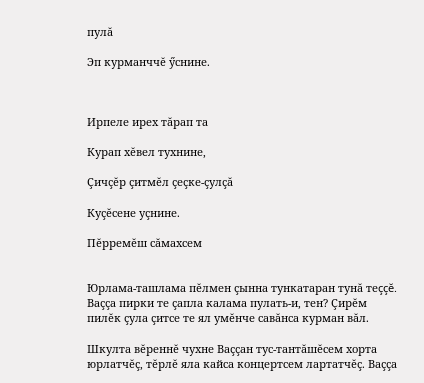пулă

Эп курманччĕ ӳснине.



Ирпеле ирех тăрап та

Курап хĕвел тухнине,

Çичçĕр çитмĕл çеçке-çулçă

Куçĕсене уçнине.

Пĕрремĕш сăмахсем


Юрлама-ташлама пĕлмен çынна тункатаран тунă теççĕ. Ваççа пирки те çапла калама пулать-и, тен? Çирĕм пилĕк çула çитсе те ял умĕнче савăнса курман вăл.

Шкулта вĕреннĕ чухне Ваççан тус-тантăшĕсем хорта юрлатчĕç, тĕрлĕ яла кайса концертсем лартатчĕç. Ваççа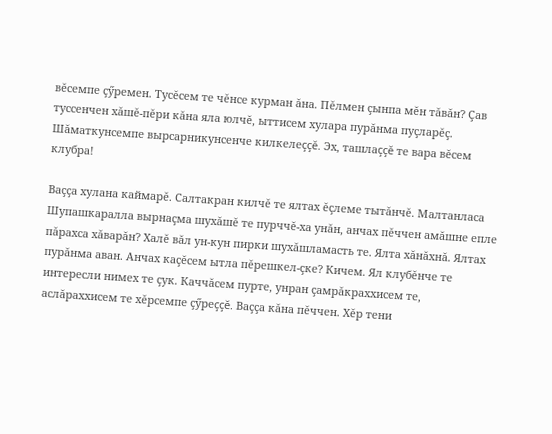вĕсемпе çӳремен. Тусĕсем те чĕнсе курман ăна. Пĕлмен çынпа мĕн тăвăн? Çав туссенчен хăшĕ-пĕри кăна яла юлчĕ, ыттисем хулара пурăнма пуçларĕç. Шăматкунсемпе вырсарникунсенче килкелеççĕ. Эх, ташлаççĕ те вара вĕсем клубра!

Ваççа хулана каймарĕ. Салтакран килчĕ те ялтах ĕçлеме тытăнчĕ. Малтанласа Шупашкаралла вырнаçма шухăшĕ те пурччĕ-ха унăн, анчах пĕччен амăшне епле пăрахса хăварăн? Халĕ вăл ун-кун пирки шухăшламасть те. Ялта хăнăхнă. Ялтах пурăнма аван. Анчах каçĕсем ытла пĕрешкел-çке? Кичем. Ял клубĕнче те интересли нимех те çук. Каччăсем пурте, унран çамрăкраххисем те, аслăраххисем те хĕрсемпе çӳреççĕ. Ваççа кăна пĕччен. Хĕр тени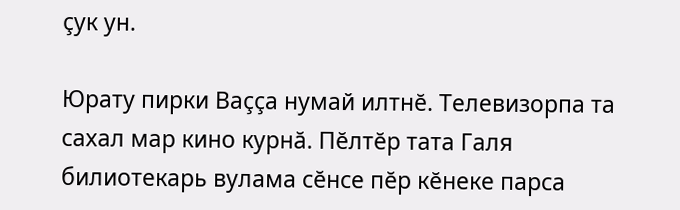çук ун.

Юрату пирки Ваççа нумай илтнĕ. Телевизорпа та сахал мар кино курнă. Пĕлтĕр тата Галя билиотекарь вулама сĕнсе пĕр кĕнеке парса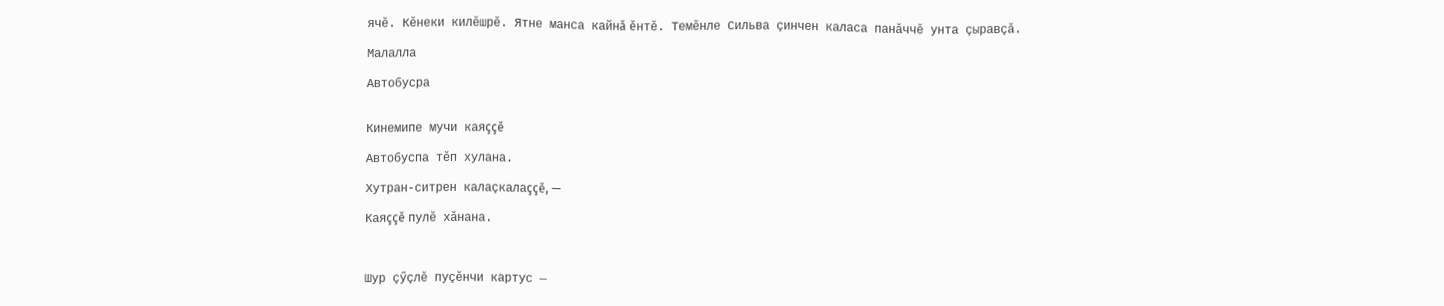ячĕ. Кĕнеки килĕшрĕ. Ятне манса кайнă ĕнтĕ. Темĕнле Сильва çинчен каласа панăччĕ унта çыравçă.

Малалла

Автобусра


Кинемипе мучи каяççĕ

Автобуспа тĕп хулана.

Хутран-ситрен калаçкалаççĕ, —

Каяççĕ пулĕ хăнана.



Шур çӳçлĕ пуçĕнчи картус —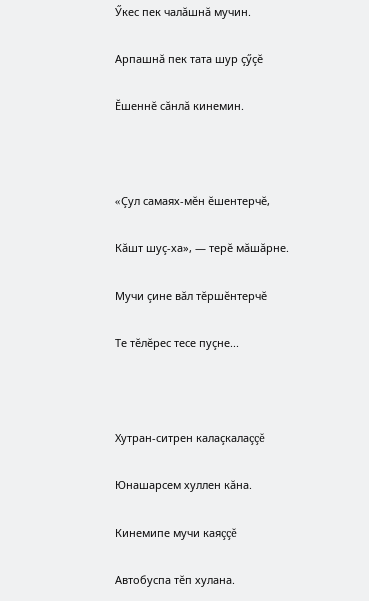Ӳкес пек чалăшнă мучин.

Арпашнă пек тата шур çӳçĕ

Ĕшеннĕ сăнлă кинемин.



«Çул самаях-мĕн ĕшентерчĕ,

Кăшт шуç-ха», — терĕ мăшăрне.

Мучи çине вăл тĕршĕнтерчĕ

Те тĕлĕрес тесе пуçне...



Хутран-ситрен калаçкалаççĕ

Юнашарсем хуллен кăна.

Кинемипе мучи каяççĕ

Автобуспа тĕп хулана.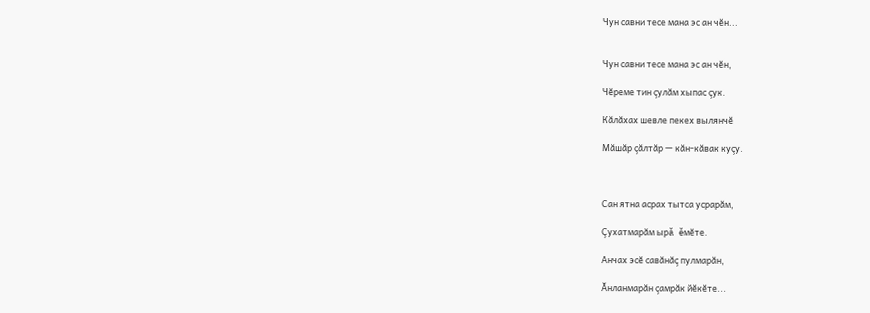Чун савни тесе мана эс ан чĕн...


Чун савни тесе мана эс ан чĕн,

Чĕреме тин çулăм хыпас çук.

Кăлăхах шевле пекех вылянчĕ

Мăшăр çăлтăр — кăн-кăвак куçу.



Сан ятна асрах тытса усрарăм,

Çухатмарăм ырă ĕмĕте.

Анчах эсĕ савăнăç пулмарăн,

Ӑнланмарăн çамрăк йĕкĕте...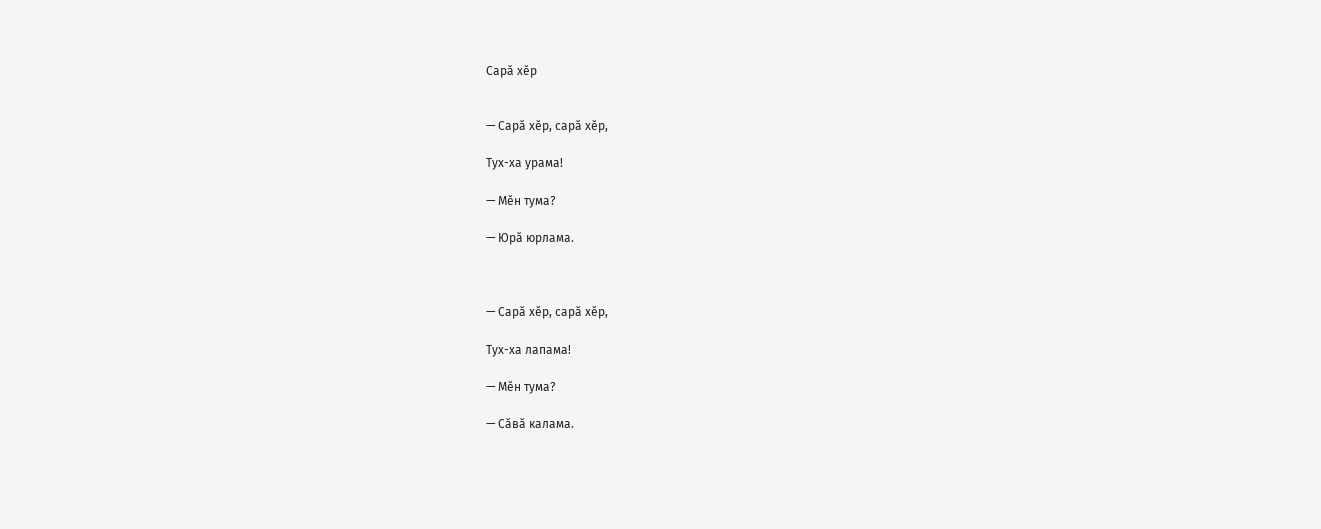Сарă хĕр


— Сарă хĕр, сарă хĕр,

Тух-ха урама!

— Мĕн тума?

— Юрă юрлама.



— Сарă хĕр, сарă хĕр,

Тух-ха лапама!

— Мĕн тума?

— Сăвă калама.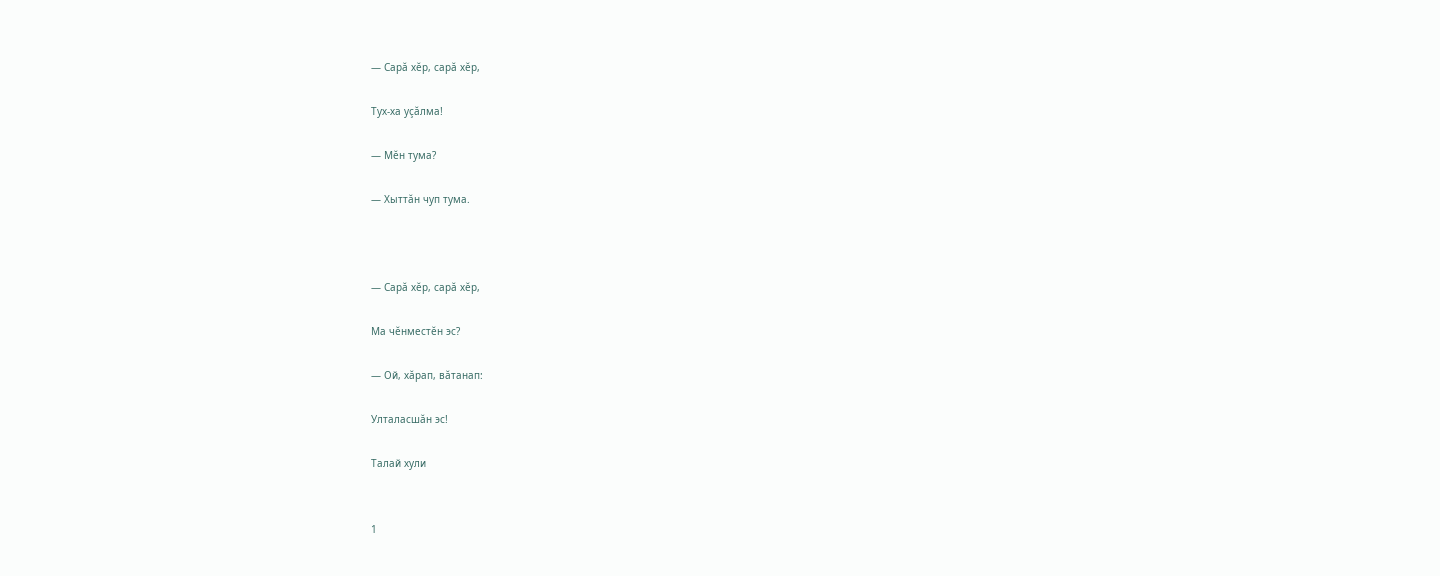— Сарă хĕр, сарă хĕр,

Тух-ха уçăлма!

— Мĕн тума?

— Хыттăн чуп тума.



— Сарă хĕр, сарă хĕр,

Ма чĕнместĕн эс?

— Ой, хăрап, вăтанап:

Улталасшăн эс!

Талай хули


1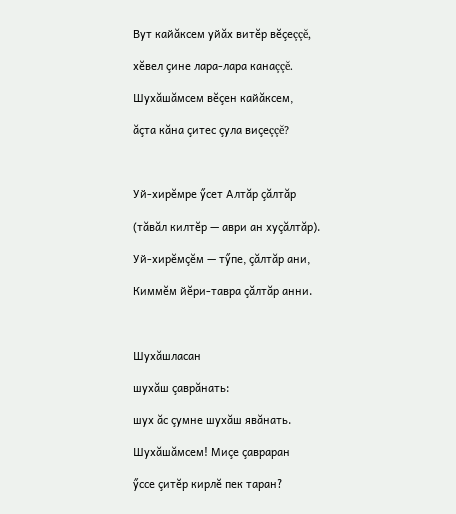Вут кайăксем уйăх витĕр вĕçеççĕ,

хĕвел çине лара-лара канаççĕ.

Шухăшăмсем вĕçен кайăксем,

ăçта кăна çитес çула виçеççĕ?



Уй-хирĕмре ӳсет Алтăр çăлтăр

(тăвăл килтĕр — аври ан хуçăлтăр).

Уй-хирĕмçĕм — тӳпе, çăлтăр ани,

Киммĕм йĕри-тавра çăлтăр анни.



Шухăшласан

шухăш çаврăнать:

шух ăс çумне шухăш явăнать.

Шухăшăмсем! Миçе çавраран

ӳссе çитĕр кирлĕ пек таран?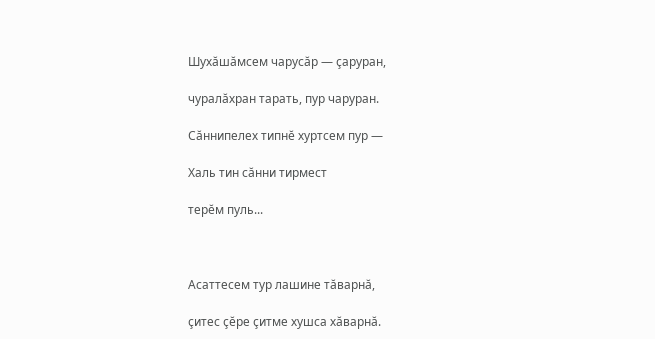Шухăшăмсем чарусăр — çаруран,

чуралăхран тарать, пур чаруран.

Сăннипелех типнĕ хуртсем пур —

Халь тин сăнни тирмест

терĕм пуль...



Асаттесем тур лашине тăварнă,

çитес çĕре çитме хушса хăварнă.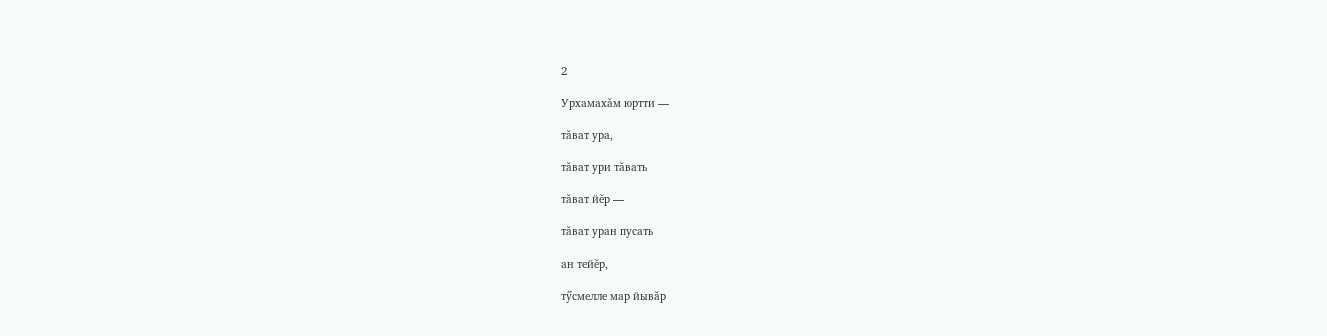2

Урхамахăм юртти —

тăват ура,

тăват ури тăвать

тăват йĕр —

тăват уран пусать

ан тейĕр,

тӳсмелле мар йывăр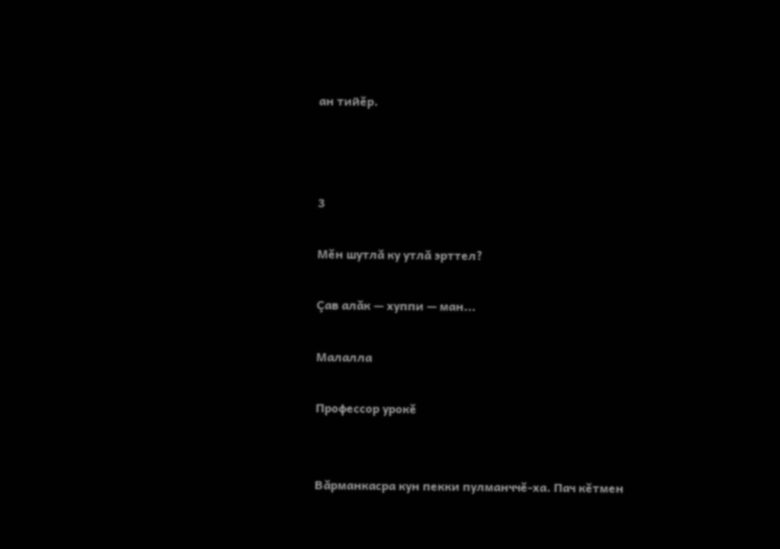ан тийĕр.



3

Мĕн шутлă ку утлă эрттел?

Çав алăк — хуппи — ман...

Малалла

Профессор урокĕ


Вăрманкасра кун пекки пулманччĕ-ха. Пач кĕтмен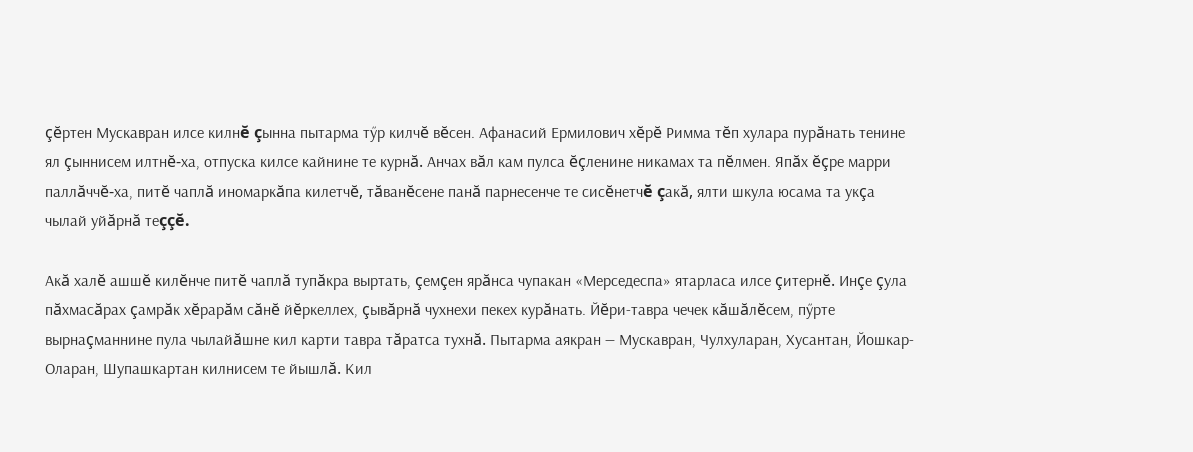çĕртен Мускавран илсе килнĕ çынна пытарма тӳр килчĕ вĕсен. Афанасий Ермилович хĕрĕ Римма тĕп хулара пурăнать тенине ял çыннисем илтнĕ-ха, отпуска килсе кайнине те курнă. Анчах вăл кам пулса ĕçленине никамах та пĕлмен. Япăх ĕçре марри паллăччĕ-ха, питĕ чаплă иномаркăпа килетчĕ, тăванĕсене панă парнесенче те сисĕнетчĕ çакă, ялти шкула юсама та укçа чылай уйăрнă теççĕ.

Акă халĕ ашшĕ килĕнче питĕ чаплă тупăкра выртать, çемçен ярăнса чупакан «Мерседеспа» ятарласа илсе çитернĕ. Инçе çула пăхмасăрах çамрăк хĕрарăм сăнĕ йĕркеллех, çывăрнă чухнехи пекех курăнать. Йĕри-тавра чечек кăшăлĕсем, пӳрте вырнаçманнине пула чылайăшне кил карти тавра тăратса тухнă. Пытарма аякран — Мускавран, Чулхуларан, Хусантан, Йошкар-Оларан, Шупашкартан килнисем те йышлă. Кил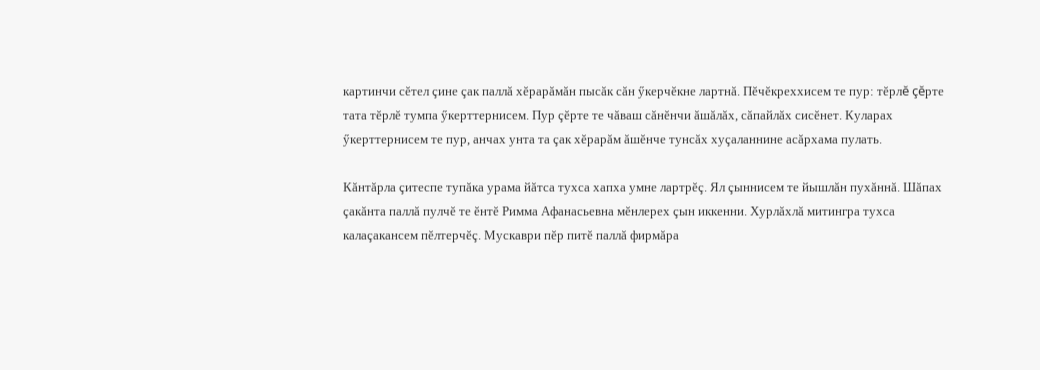картинчи сĕтел çине çак паллă хĕрарăмăн пысăк сăн ӳкерчĕкне лартнă. Пĕчĕкреххисем те пур: тĕрлĕ çĕрте тата тĕрлĕ тумпа ӳкерттернисем. Пур çĕрте те чăваш сăнĕнчи ăшăлăх, сăпайлăх сисĕнет. Куларах ӳкерттернисем те пур, анчах унта та çак хĕрарăм ăшĕнче тунсăх хуçаланнине асăрхама пулать.

Кăнтăрла çитеспе тупăка урама йăтса тухса хапха умне лартрĕç. Ял çыннисем те йышлăн пухăннă. Шăпах çакăнта паллă пулчĕ те ĕнтĕ Римма Афанасьевна мĕнлерех çын иккенни. Хурлăхлă митингра тухса калаçакансем пĕлтерчĕç. Мускаври пĕр питĕ паллă фирмăра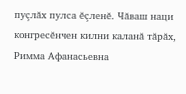пуçлăх пулса ĕçленĕ. Чăваш наци конгресĕнчен килни каланă тăрăх, Римма Афанасьевна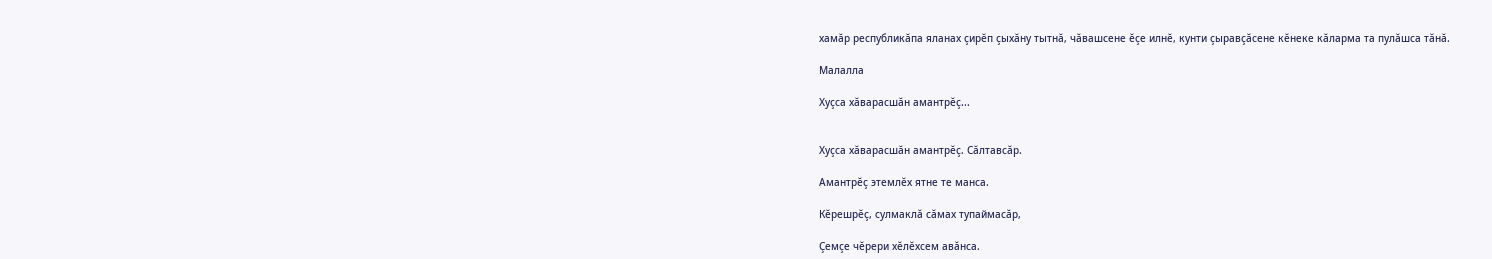хамăр республикăпа яланах çирĕп çыхăну тытнă, чăвашсене ĕçе илнĕ, кунти çыравçăсене кĕнеке кăларма та пулăшса тăнă.

Малалла

Хуçса хăварасшăн амантрĕç...


Хуçса хăварасшăн амантрĕç. Сăлтавсăр.

Амантрĕç этемлĕх ятне те манса.

Кĕрешрĕç, сулмаклă сăмах тупаймасăр,

Çемçе чĕрери хĕлĕхсем авăнса.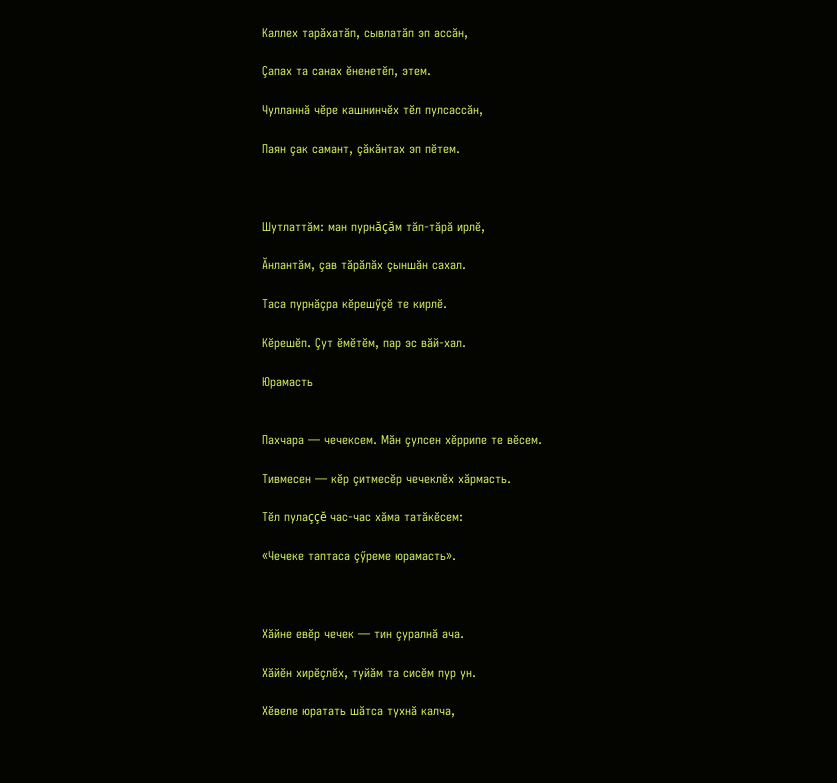Каллех тарăхатăп, сывлатăп эп ассăн,

Çапах та санах ĕненетĕп, этем.

Чулланнă чĕре кашнинчĕх тĕл пулсассăн,

Паян çак самант, çăкăнтах эп пĕтем.



Шутлаттăм: ман пурнăçăм тăп-тăрă ирлĕ,

Ăнлантăм, çав тăрăлăх çыншăн сахал.

Таса пурнăçра кĕрешӳçĕ те кирлĕ.

Кĕрешĕп. Çут ĕмĕтĕм, пар эс вăй-хал.

Юрамасть


Пахчара — чечексем. Мăн çулсен хĕррипе те вĕсем.

Тивмесен — кĕр çитмесĕр чечеклĕх хăрмасть.

Тĕл пулаççĕ час-час хăма татăкĕсем:

«Чечеке таптаса çӳреме юрамасть».



Хăйне евĕр чечек — тин çуралнă ача.

Хăйĕн хирĕçлĕх, туйăм та сисĕм пур ун.

Хĕвеле юратать шăтса тухнă калча,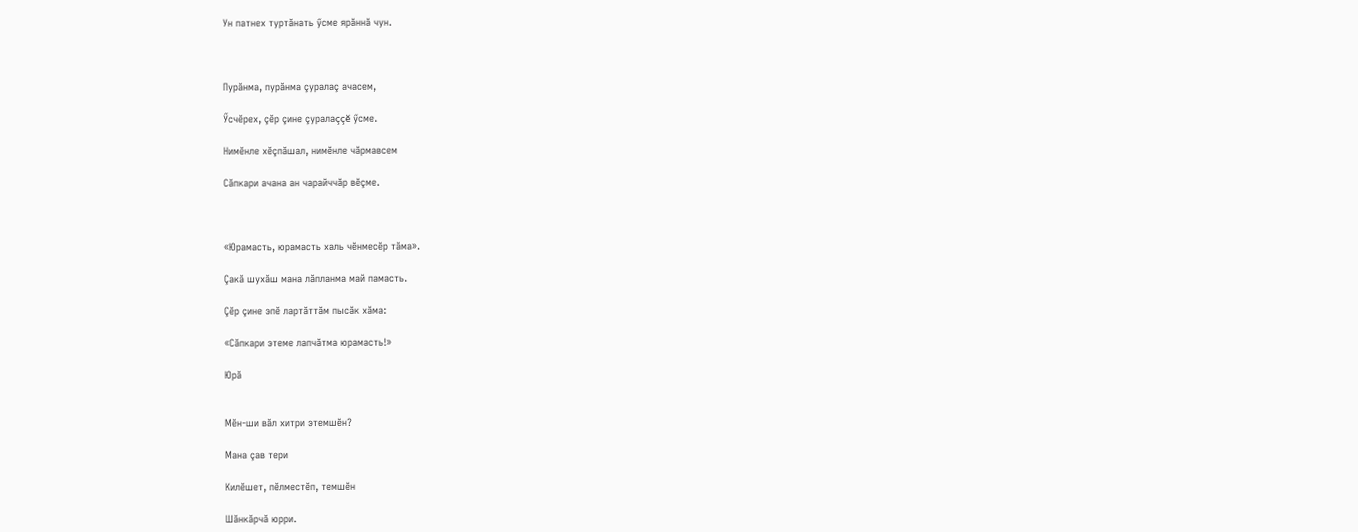Ун патнех туртăнать ӳсме ярăннă чун.



Пурăнма, пурăнма çуралаç ачасем,

Ӳсчĕрех, çĕр çине çуралаççĕ ӳсме.

Нимĕнле хĕçпăшал, нимĕнле чăрмавсем

Сăпкари ачана ан чарайччăр вĕçме.



«Юрамасть, юрамасть халь чĕнмесĕр тăма».

Çакă шухăш мана лăпланма май памасть.

Çĕр çине эпĕ лартăттăм пысăк хăма:

«Сăпкари этеме лапчăтма юрамасть!»

Юрă


Мĕн-ши вăл хитри этемшĕн?

Мана çав тери

Килĕшет, пĕлместĕп, темшĕн

Шăнкăрчă юрри.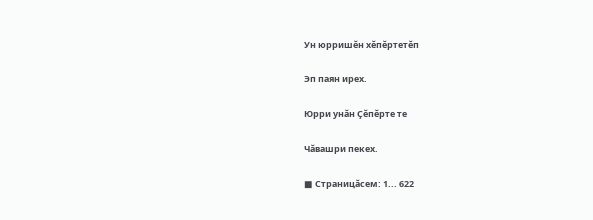Ун юрришĕн хĕпĕртетĕп

Эп паян ирех.

Юрри унăн Çĕпĕрте те

Чăвашри пекех.

■ Страницăсем: 1... 622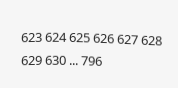623 624 625 626 627 628 629 630 ... 796